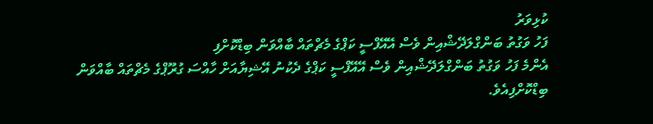ކުޅިވަރު
ފަހު ވަގުތު ބަންގްލަދޭޝްއިން ވެސް އޭއޭފްސީ ކަޕްގެ މެޗްތައް ބާއްވަން ބިޑްކޮށްފި
އެންމެ ފަހު ވަގުތު ބަންގްލަދޭޝްއިން ވެސް އޭއޭފްސީ ކަޕްގެ ދެކުނު އޭޝިޔާއަށް ހާއްސަ ގުރޫޕްގެ މެޗްތައް ބާއްވަން ބިޑްކޮށްފިއެވެ.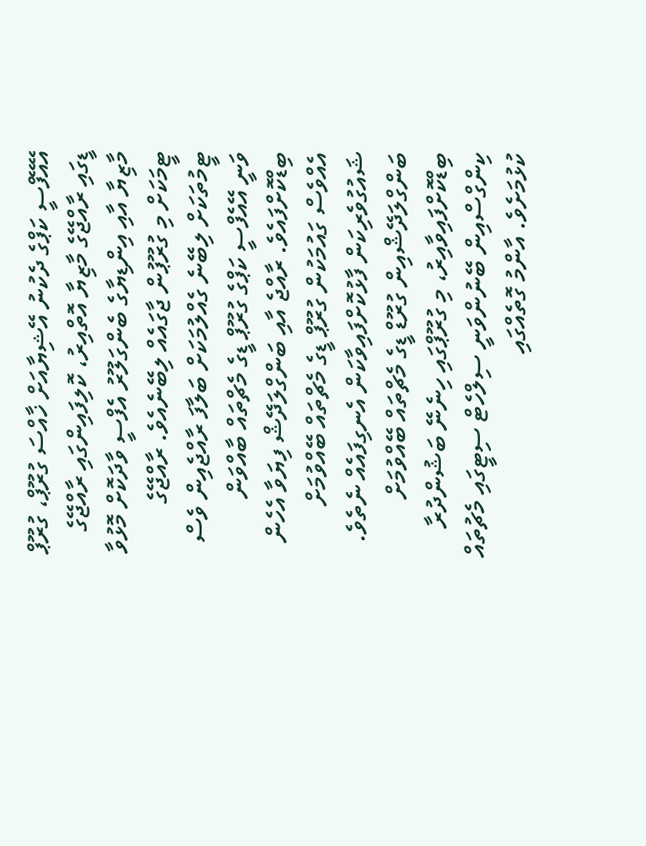އޭއޭފްސީ ކަޕްގެ ދެކުނު އޭޝިޔާއަށް ޚާއްސަ ގުރޫޕް، ގުރޫޕް ޑީގައި ރާއްޖޭގެ މާޒިޔާ އޮތްއިރު، ކޮލިފައިންގައި ރާއްޖޭގެ މާޒިޔާ އާއި އިންޑިޔާގެ ބެންގަލޫރު އެފްސީ ވާދަކޮށް މޮޅުވާ ޓީމަކަށް މި ގުރޫޕުން ޖާގައެއް ލިބޭނެއެވެ. ރާއްޖޭގެ ޓީމުތަކަށް ލިބޭނެ ގެއްލުމަކަށް ބަލާފަ ރާއްޖެއިން ވެސް ވަނީ އޭއެފްސީ ކަޕްގެ ގުރޫޕް ޑީގެ މެޗްތައް ބާއްވަން ބިޑްކޮށްފައެވެ. ރާއްޖެ އާއި ބަންގްލަދޭޝް ފިޔަވާ އެހެން އެއްވެސް ގައުމަކުން ގުރޫޕް ޑީގެ މެޗްތައް ބޭއްވުމަށް ޝައުގުވެރިކަން ފާޅުކޮށްފައިވާކަން އެނގިފައެއް ނެތެވެ. ބަންގްލަދޭޝްއިން ގުރޫޑް ޑީގެ މެޗްތައް ބޭއްވުމަށް ބިޑްކޮށްފައިވާއިރު، މި ގުރޫޕްގައި ހިނެނޭ ބަޝުންދުރާ ކިންގްސްއިން ބޭނުންވަނީ ސިލްހެޓް ސިޓީގައި މެޗުތައް ކުޅުމަށެވެ. އާންމު ގޮތެއްގައި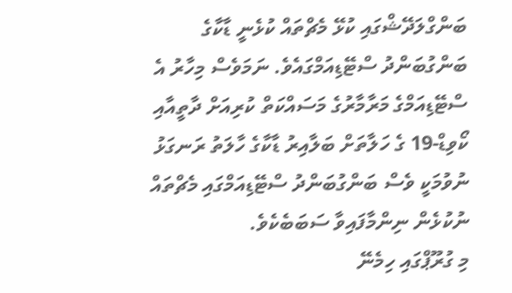ބަންގްލަދޭޝްގައި ކުޅޭ މެޗްތައް ކުޅެނީ ޑާކާގެ ބަންގުބަންދު ސްޓޭޑިއަމްގައެވެ. ނަމަވެސް މިހާރު އެ ސްޓޭޑިއަމްގެ މަރާމާރުގެ މަސައްކަތް ކުރިއަށް ދާތީއާއި ކޯވިޑް-19 ގެ ހަލާތަށް ބަލާއިރު ޑާކާގެ ހާލަތު ރަނގަޅު ނުވުމަކީ ވެސް ބަންގުބަންދު ސްޓޭޑިއަމްގައި މެޗްތައް ނުކުޅެން ނިންމާފައިވާ ސަބަބެކެވެ.
މި ގުރޫޕްގައި ހިމެނޭ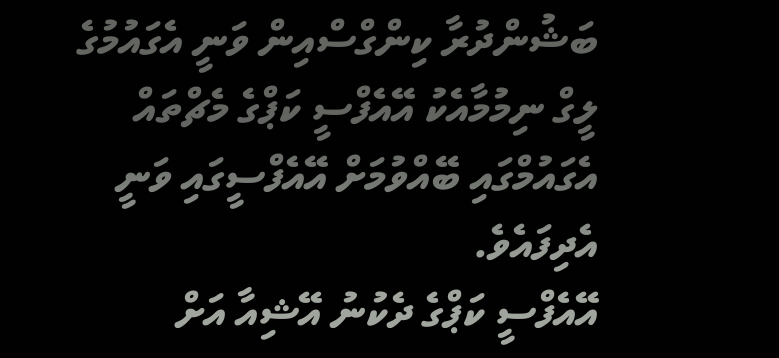ބަޝުންދުރާ ކިންގްސްއިން ވަނީ އެގައުމުގެ ލީގް ނިމުމާއެކު އޭއެފްސީ ކަޕްގެ މެޗްތައް އެގައުމްގައި ބޭއްވުމަށް އޭއެފްސީގައި ވަނީ އެދިފައެވެ.
އޭއެފްސީ ކަޕްގެ ދެކުނު އޭޝިއާ އަށް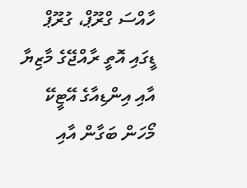ހާއްސަ ގްރޫޕް، ގުރޫޕް ޑީގައި އޮތީ ރާއްޖޭގެ މާޒިޔާ އާއި އިންޑިއާގެ އޭޓީކޭ މޯހަން ބަގާން އާއި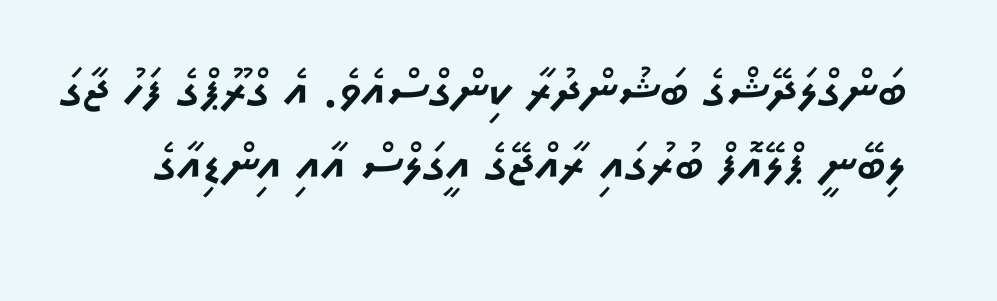ބަންގްލަދޭޝްގެ ބަޝުންދުރާ ކިންގްސްއެވެ. އެ ގްރޫޕްގެ ފަހު ޖާގަ ލިބޭނީ ޕްލޭއޮފް ބުރުގައި ރާއްޖޭގެ އީގަލްސް އާއި އިންޑިއާގެ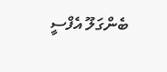ބެންގަލޫ އެފްސީ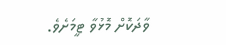ވާދަކޮށް މޮޅުވާ ޓީމަށެވެ.